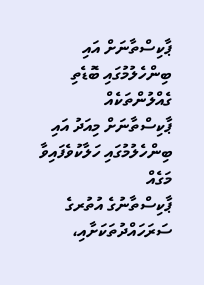ޕާކިސްތާނަށް އައި ބިންހެލުމުގައި ބޮޑެތި ގެއްލުންތަކެއް
ޕާކިސްތާނަށް މިއަދު އައި ބިންހެލުމުގައި ހަލާކުވެފައިވާ މަގެއް
ޕާކިސްތާނުގެ އުތުރގެ ސަރަހައްދުތަކަށާއި،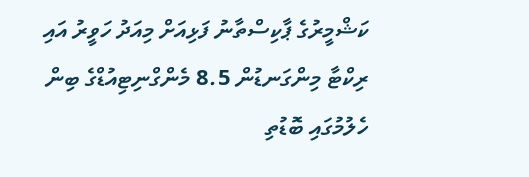ކަޝްމީރުގެ ޕާކިސްތާނު ފަޅިއަށް މިއަދު ހަވީރު އައި ރިކްޓާ މިންގަނޑުން 8.5 މެންގްނިޓިއުޑްގެ ބިން ހެލުމުގައި ބޮޑުތި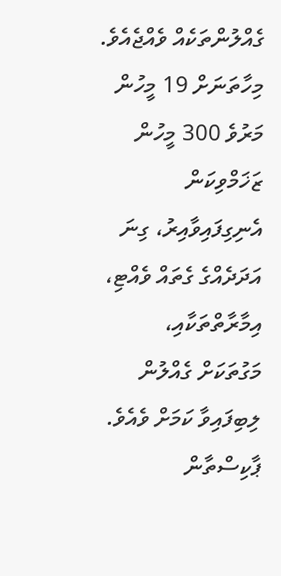ގެއްލުންތަކެއް ވެއްޖެއެވެ.
މިހާތަނަށް 19 މީހުން މަރުވެ 300 މީހުން ޒަޚަމްވިކަން އެނިގިފައިވާއިރު، ގިނަ އަދަދެއްގެ ގެތައް ވެއްޓި، އިމާރާތްތަކާއި، މަގުތަކަށް ގެއްލުން ލިބިފައިވާ ކަމަށް ވެއެވެ.
ޕާކިސްތާން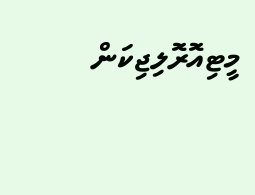މީޓިއޮރޮލިޖިކަން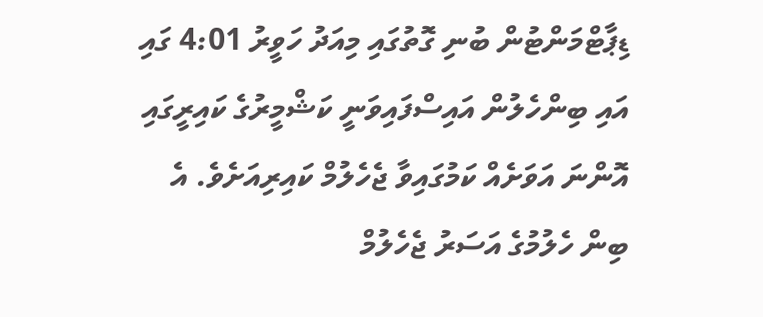ޑިޕާޓްމަންޓުން ބުނި ގޮތުގައި މިއަދު ހަވީރު 4:01 ގައި އައި ބިންހެލުން އައިސްފައިވަނީ ކަޝްމީރުގެ ކައިރީގައި އޮންނަ އަވަށެއް ކަމުގައިވާ ޖެހެލުމް ކައިރިއަށެވެ. އެ ބިން ހެލުމުގެ އަސަރު ޖެހެލުމް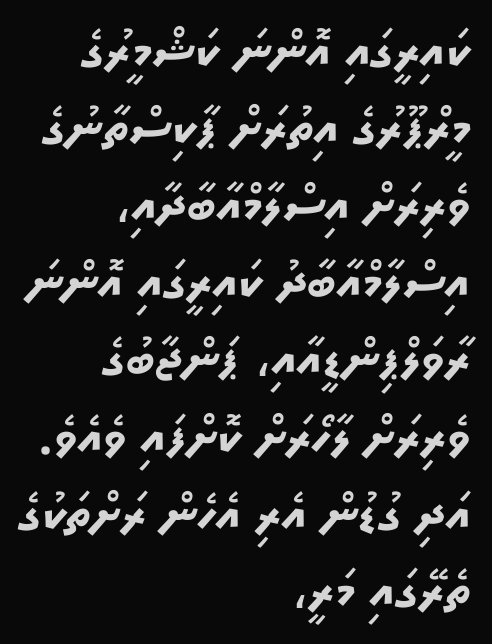ކައިރީގައި އޮންނަ ކަޝްމީރުގެ މީރްޕޫރުގެ އިތުރަށް ޕާކިސްތާނުގެ ވެރިރަށް އިސްލާމްއާބާދާއި، އިސްލާމްއާބާދު ކައިރީގައި އޮންނަ ރާވަލްޕިންޑީއާއި، ޕަންޖާބުގެ ވެރިރަށް ލާހޯރަށް ކޮށްފައި ވެއެވެ. އަދި ގުޑުން އެރި އެހެން ރަށްތަކުގެ ތެރޭގައި މަރީ،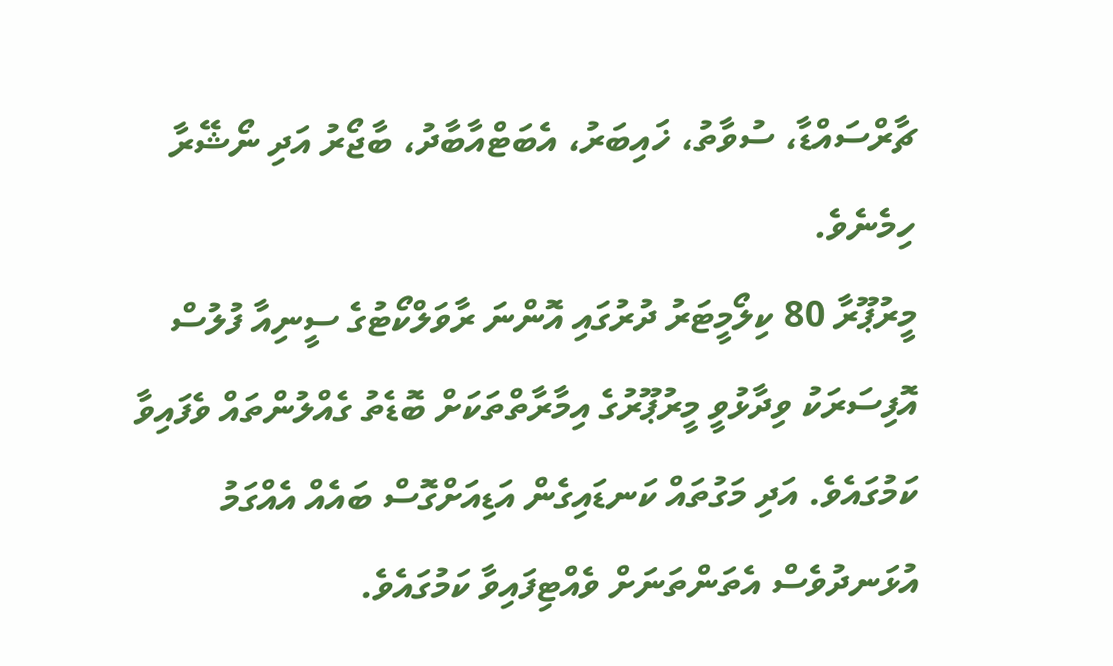ޗާރްސައްޑާ، ސުވާތު، ޚައިބަރު، އެބަޓްއާބާދު، ބާޖޯރު އަދި ނޯޝޭރާ ހިމެނެވެ.
މީރުޕޫރާ 80 ކިލޯމީޓަރު ދުރުގައި އޮންނަ ރާވަލްކޯޓުގެ ސީނިއާ ފުލުސް އޮފިސަރަކު ވިދާޅުވީ މީރުޕޫރުގެ އިމާރާތްތަކަށް ބޮޑެތު ގެއްލުންތައް ވެފައިވާ ކަމުގައެވެ. އަދި މަގުތައް ކަނޑައިގެން އަޑިއަށްގޮސް ބައެއް އެއްގަމު އުޅަނދުވެސް އެތަންތަނަށް ވެއްޓިފައިވާ ކަމުގައެވެ.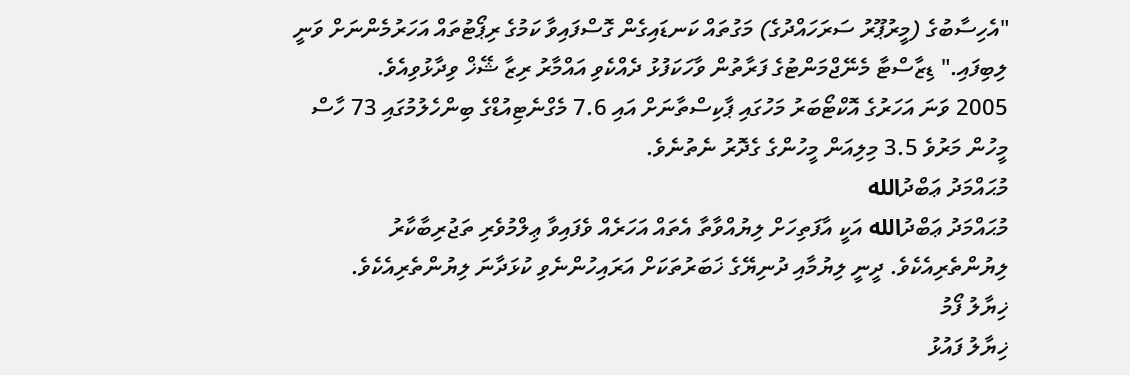"އެހިސާބުގެ (މީރުޕޫރު ސަރަހައްދުގެ) މަގުތައް ކަނޑައިގެން ގޮސްފައިވާ ކަމުގެ ރިޕޯޓުތައް އަހަރުމެންނަށް ވަނީ ލިބިފައި." ޑިޒާސްޓާ މެނޭޖްމަންޓުގެ ފަރާތުން ވާހަކަފުޅު ދެއްކެވި އައްމާރު ރިޒާ ޝޭޚް ވިދާޅުވިއެވެ.
2005 ވަނަ އަހަރުގެ އޮކްޓޯބަރު މަހުގައި ޕާކިސްތާނަށް އައި 7.6 މެގްނެޓިއުޑްގެ ބިންހެލުމުގައި 73 ހާސް މީހުން މަރުވެ 3.5 މިލިއަން މީހުންގެ ގެދޮރު ނެތުނެވެ.
މުޙައްމަދު ޢަބްދުالله
މުޙައްމަދު ޢަބްދުالله އަކީ އާފަތިހަށް ލިޔުއްވާތާ އެތައް އަހަރެއް ވެފައިވާ ޢިލްމުވެރި ތަޖުރިބާކާރު ލިޔުންތެރިއެކެވެ. ދީނީ ލިޔުމާއި ދުނިޔޭގެ ޚަބަރުތަކަށް އަރައިހުންނެވި ކުޅަދާނަ ލިޔުންތެރިއެކެވެ.
ޚިޔާލު ފޯމު
ޚިޔާލު ފައުޅު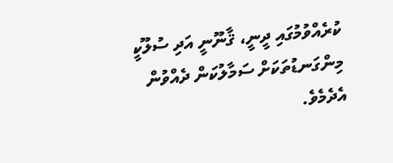ކުރެއްވުމުގައި ދީނީ، ޤާނޫނީ އަދި ސުލޫކީ މިންގަނޑުތަކަށް ސަމާލުކަން ދެއްވުން އެދެމެވެ.